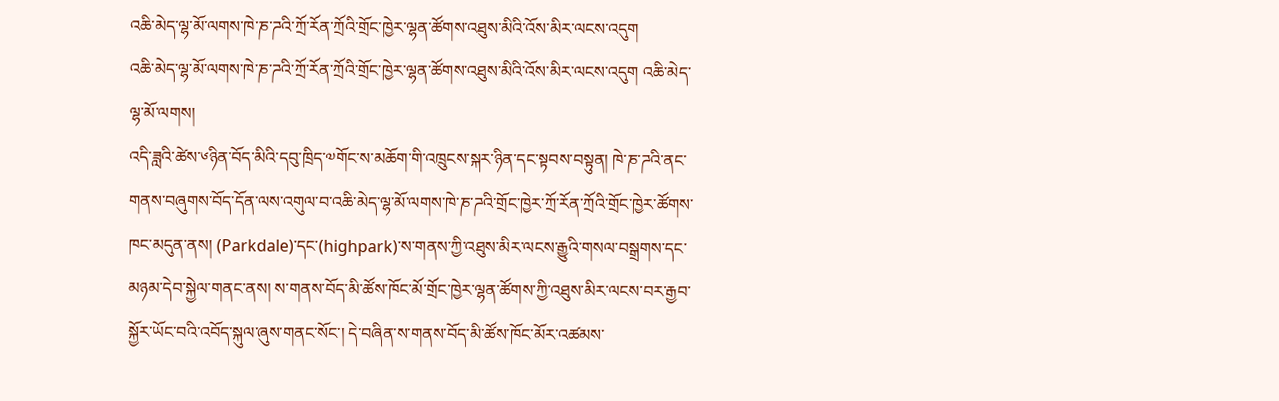འཆི་མེད་ལྷ་མོ་ལགས་ཁེ་ཎ་ཌའི་ཀྲོ་རོན་ཀྲོའི་གྲོང་ཁྱེར་ལྷན་ཚོགས་འཐུས་མིའི་འོས་མིར་ལངས་འདུག
འཆི་མེད་ལྷ་མོ་ལགས་ཁེ་ཎ་ཌའི་ཀྲོ་རོན་ཀྲོའི་གྲོང་ཁྱེར་ལྷན་ཚོགས་འཐུས་མིའི་འོས་མིར་ལངས་འདུག འཆི་མེད་ལྷ་མོ་ལགས།
འདི་ཟླའི་ཚེས་༦ཉིན་བོད་མིའི་དབུ་ཁྲིད་༧གོང་ས་མཆོག་གི་འཁྲུངས་སྐར་ཉིན་དང་སྟབས་བསྟུན། ཁེ་ཎ་ཌའི་ནང་གནས་བཞུགས་བོད་དོན་ལས་འགུལ་བ་འཆི་མེད་ལྷ་མོ་ལགས་ཁེ་ཎ་ཌའི་གྲོང་ཁྱེར་ཀྲོ་རོན་ཀྲོའི་གྲོང་ཁྱེར་ཚོགས་ཁང་མདུན་ནས། (Parkdale)་དང་(highpark)་ས་གནས་ཀྱི་འཐུས་མིར་ལངས་རྒྱུའི་གསལ་བསྒྲགས་དང་མཉམ་དེབ་སྐྱེལ་གནང་ནས། ས་གནས་བོད་མི་ཚོས་ཁོང་མོ་གྲོང་ཁྱེར་ལྷན་ཚོགས་ཀྱི་འཐུས་མིར་ལངས་བར་རྒྱབ་སྐྱོར་ཡོང་བའི་འབོད་སྐུལ་ཞུས་གནང་སོང་། དེ་བཞིན་ས་གནས་བོད་མི་ཚོས་ཁོང་མོར་འཚམས་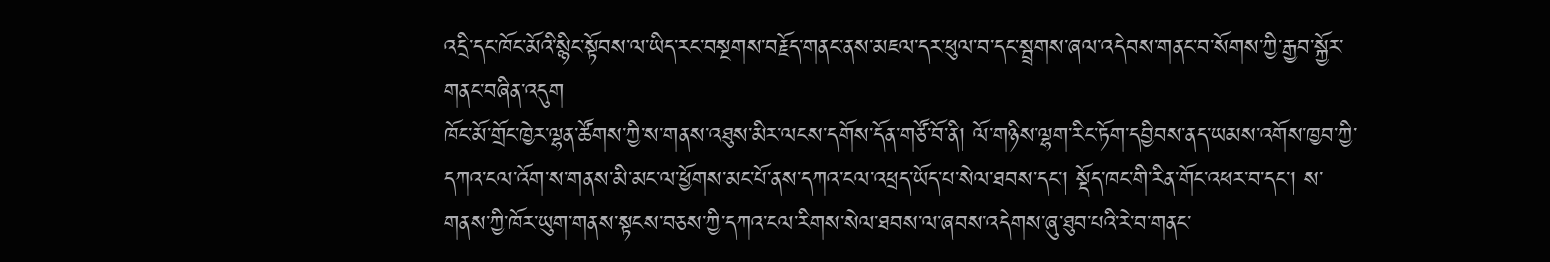འདྲི་དང་ཁོང་མོའི་སྙིང་སྟོབས་ལ་ཡིད་རང་བསྔགས་བརྗོད་གནང་ནས་མཇལ་དར་ཕུལ་བ་དང་སྦྲགས་ཞལ་འདེབས་གནང་བ་སོགས་ཀྱི་རྒྱབ་སྐྱོར་གནང་བཞིན་འདུག
ཁོང་མོ་གྲོང་ཁྱེར་ལྷན་ཚོགས་ཀྱི་ས་གནས་འཐུས་མིར་ལངས་དགོས་དོན་གཙོ་བོ་ནི། ལོ་གཉིས་ལྷག་རིང་ཏོག་དབྱིབས་ནད་ཡམས་འགོས་ཁྱབ་ཀྱི་དཀའ་ངལ་འོག་ས་གནས་མི་མང་ལ་ཕྱོགས་མང་པོ་ནས་དཀའ་ངལ་འཕྲད་ཡོད་པ་སེལ་ཐབས་དང་། སྡོད་ཁང་གི་རིན་གོང་འཕར་བ་དང་། ས་གནས་ཀྱི་ཁོར་ཡུག་གནས་སྟངས་བཅས་ཀྱི་དཀའ་ངལ་རིགས་སེལ་ཐབས་ལ་ཞབས་འདེགས་ཞུ་ཐུབ་པའི་རེ་བ་གནང་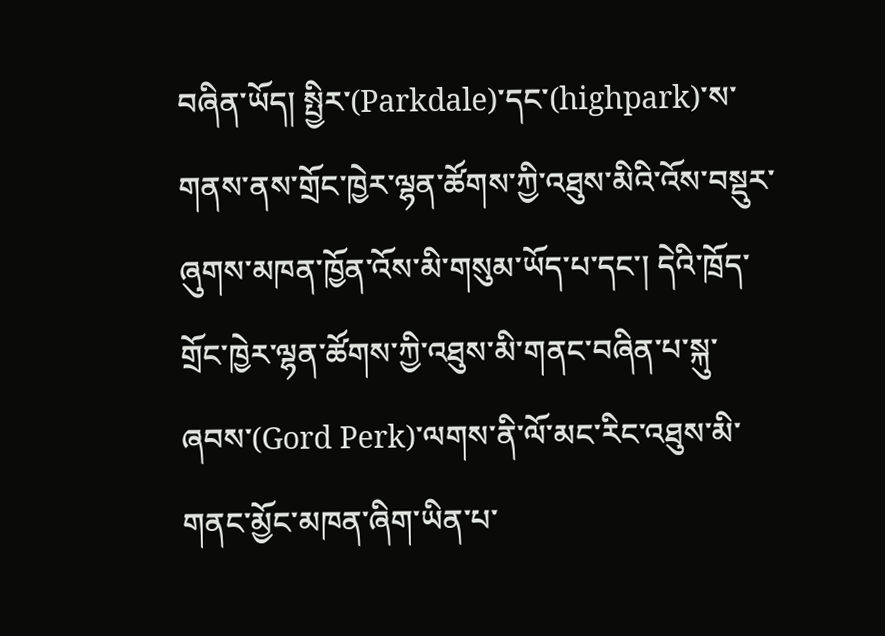བཞིན་ཡོད། སྤྱིར་(Parkdale)་དང་(highpark)་ས་གནས་ནས་གྲོང་ཁྱེར་ལྷན་ཚོགས་ཀྱི་འཐུས་མིའི་འོས་བསྡུར་ཞུགས་མཁན་ཁྱོན་འོས་མི་གསུམ་ཡོད་པ་དང་། དེའི་ཁྲོད་གྲོང་ཁྱེར་ལྷན་ཚོགས་ཀྱི་འཐུས་མི་གནང་བཞིན་པ་སྐུ་ཞབས་(Gord Perk)་ལགས་ནི་ལོ་མང་རིང་འཐུས་མི་གནང་མྱོང་མཁན་ཞིག་ཡིན་པ་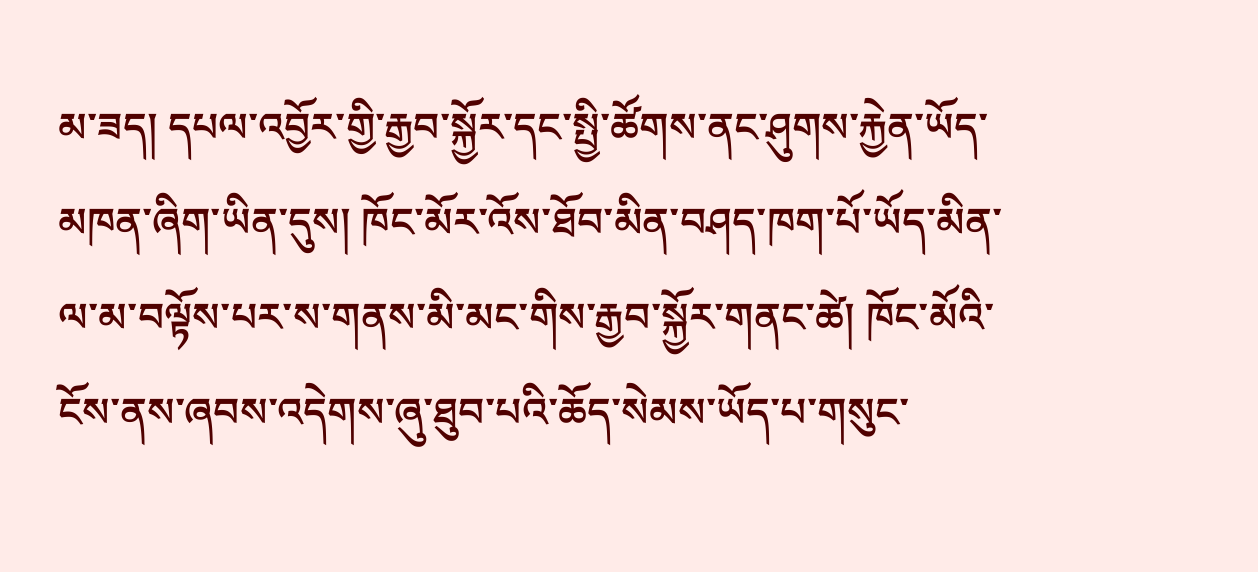མ་ཟད། དཔལ་འབྱོར་གྱི་རྒྱབ་སྐྱོར་དང་སྤྱི་ཚོགས་ནང་ཤུགས་རྐྱེན་ཡོད་མཁན་ཞིག་ཡིན་དུས། ཁོང་མོར་འོས་ཐོབ་མིན་བཤད་ཁག་པོ་ཡོད་མིན་ལ་མ་བལྟོས་པར་ས་གནས་མི་མང་གིས་རྒྱབ་སྐྱོར་གནང་ཚེ། ཁོང་མོའི་ངོས་ནས་ཞབས་འདེགས་ཞུ་ཐུབ་པའི་ཆོད་སེམས་ཡོད་པ་གསུང་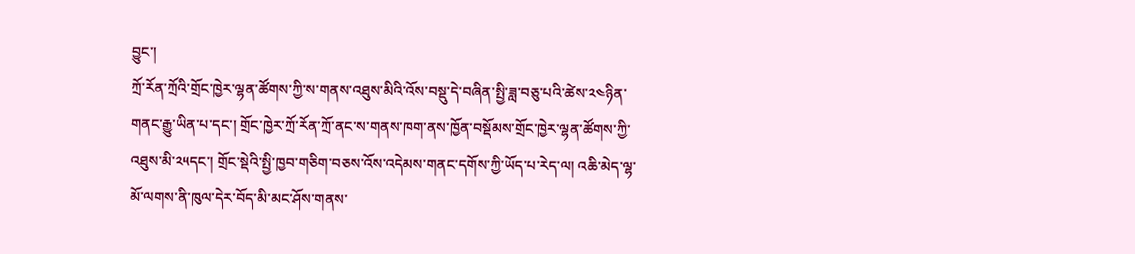བྱུང་།
ཀྲོ་རོན་ཀྲོའི་གྲོང་ཁྱེར་ལྷན་ཚོགས་ཀྱི་ས་གནས་འཐུས་མིའི་འོས་བསྡུ་དེ་བཞིན་སྤྱི་ཟླ་བཅུ་པའི་ཚེས་༢༤ཉིན་གནང་རྒྱུ་ཡིན་པ་དང་། གྲོང་ཁྱེར་ཀྲོ་རོན་ཀྲོ་ནང་ས་གནས་ཁག་ནས་ཁྱོན་བསྡོམས་གྲོང་ཁྱེར་ལྷན་ཚོགས་ཀྱི་འཐུས་མི་༢༥དང་། གྲོང་སྡེའི་སྤྱི་ཁྱབ་གཅིག་བཅས་འོས་འདེམས་གནང་དགོས་ཀྱི་ཡོད་པ་རེད་ལ། འཆི་མེད་ལྷ་མོ་ལགས་ནི་ཁུལ་དེར་བོད་མི་མང་ཤོས་གནས་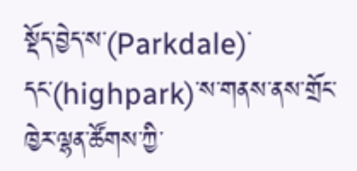སྡོད་བྱེད་ས་(Parkdale)་དང་(highpark)་ས་གནས་ནས་གྲོང་ཁྱེར་ལྷན་ཚོགས་ཀྱི་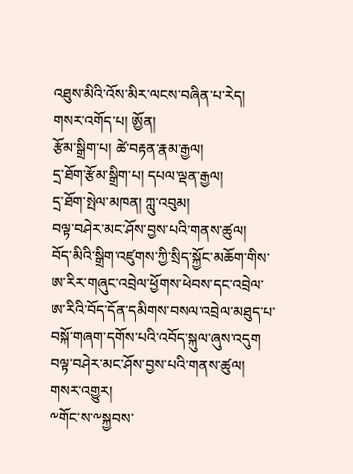འཐུས་མིའི་འོས་མིར་ལངས་བཞིན་པ་རེད།
གསར་འགོད་པ། ཨྱོན།
རྩོམ་སྒྲིག་པ། ཚེ་བརྟན་རྣམ་རྒྱལ།
དྲ་ཐོག་རྩོམ་སྒྲིག་པ། དཔལ་ལྡན་རྒྱལ།
དྲ་ཐོག་སྤེལ་མཁན། ཀླུ་འབུམ།
བལྟ་བཤེར་མང་ཤོས་བྱས་པའི་གནས་ཚུལ།
བོད་མིའི་སྒྲིག་འཛུགས་ཀྱི་སྲིད་སྐྱོང་མཆོག་གིས་ཨ་རིར་གཞུང་འབྲེལ་ཕྱོགས་ཕེབས་དང་འབྲེལ་ཨ་རིའི་བོད་དོན་དམིགས་བསལ་འབྲེལ་མཐུད་པ་བསྐོ་གཞག་དགོས་པའི་འབོད་སྐུལ་ཞུས་འདུག
བལྟ་བཤེར་མང་ཤོས་བྱས་པའི་གནས་ཚུལ།
གསར་འགྱུར།
༸གོང་ས་༸སྐྱབས་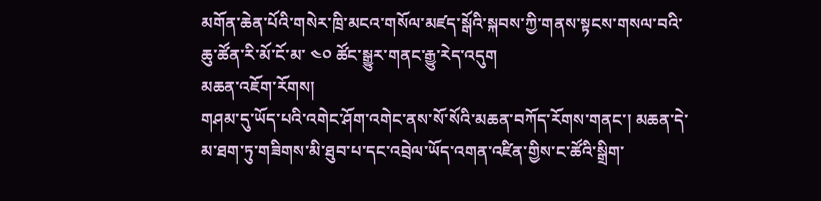མགོན་ཆེན་པོའི་གསེར་ཁྲི་མངའ་གསོལ་མཛད་སྒོའི་སྐབས་ཀྱི་གནས་སྟངས་གསལ་བའི་ཆུ་ཚོན་རི་མོ་ངོ་མ་ ༤༠ ཚོང་སྒྱུར་གནང་རྒྱུ་རེད་འདུག
མཆན་འཇོག་རོགས།
གཤམ་དུ་ཡོད་པའི་འགེང་ཤོག་འགེང་ནས་སོ་སོའི་མཆན་བཀོད་རོགས་གནང་། མཆན་དེ་མ་ཐག་ཏུ་གཟིགས་མི་ཐུབ་པ་དང་འབྲེལ་ཡོད་འགན་འཛིན་གྱིས་ང་ཚོའི་སྒྲིག་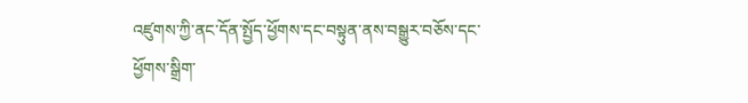འཛུགས་ཀྱི་ནང་དོན་སྤྱོད་ཕྱོགས་དང་བསྟུན་ནས་བསྒྱུར་བཅོས་དང་ཕྱོགས་སྒྲིག་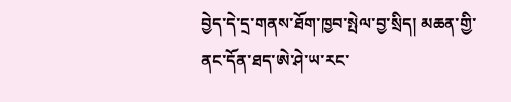བྱེད་དེ་དྲ་གནས་ཐོག་ཁྱབ་སྤེལ་བྱ་སྲིད། མཆན་གྱི་ནང་དོན་ཐད་ཨེ་ཤེ་ཡ་རང་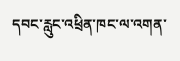དབང་རླུང་འཕྲིན་ཁང་ལ་འགན་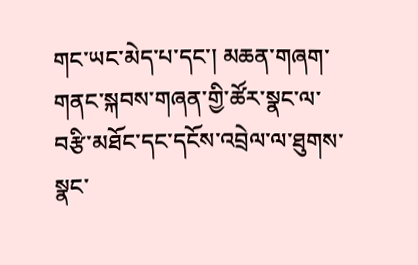གང་ཡང་མེད་པ་དང་། མཆན་གཞག་གནང་སྐབས་གཞན་གྱི་ཚོར་སྣང་ལ་བརྩི་མཐོང་དང་དངོས་འབྲེལ་ལ་ཐུགས་སྣང་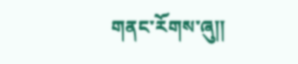གནང་རོགས་ཞུ༎